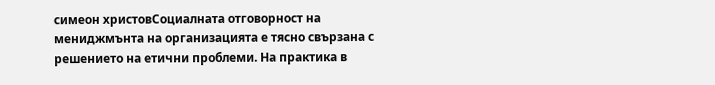симеон христовСоциалната отговорност на мениджмънта на организацията е тясно свързана с решението на етични проблеми. На практика в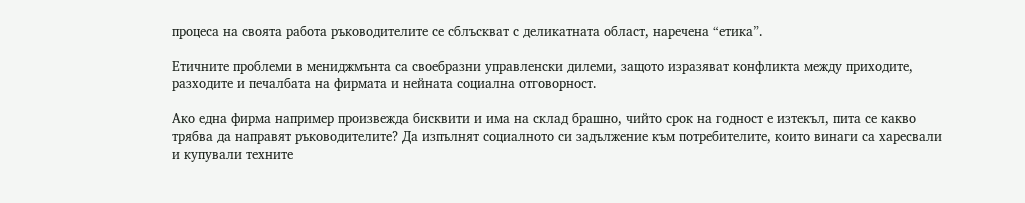процеса на своята работа ръководителите се сблъскват с деликатната област, наречена “етика”.

Етичните проблеми в мениджмънта са своебразни управленски дилеми, защото изразяват конфликта между приходите, разходите и печалбата на фирмата и нейната социална отговорност.

Ако една фирма например произвежда бисквити и има на склад брашно, чийто срок на годност е изтекъл, пита се какво трябва да направят ръководителите? Да изпълнят социалното си задължение към потребителите, които винаги са харесвали и купували техните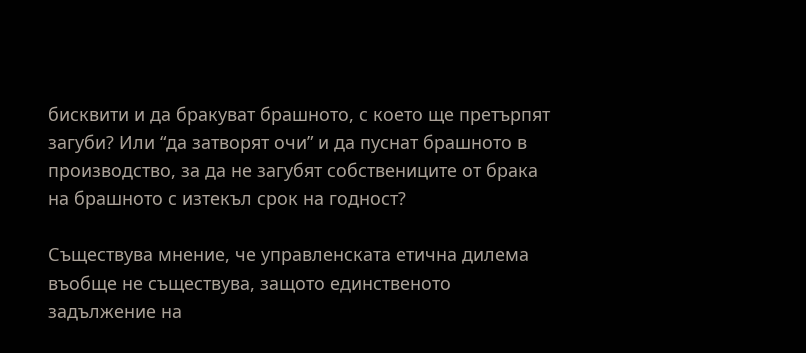бисквити и да бракуват брашното, с което ще претърпят загуби? Или “да затворят очи” и да пуснат брашното в производство, за да не загубят собствениците от брака на брашното с изтекъл срок на годност?

Съществува мнение, че управленската етична дилема въобще не съществува, защото единственото задължение на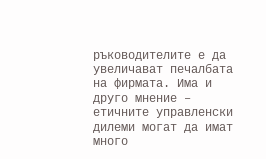ръководителите е да увеличават печалбата на фирмата. Има и друго мнение – етичните управленски дилеми могат да имат много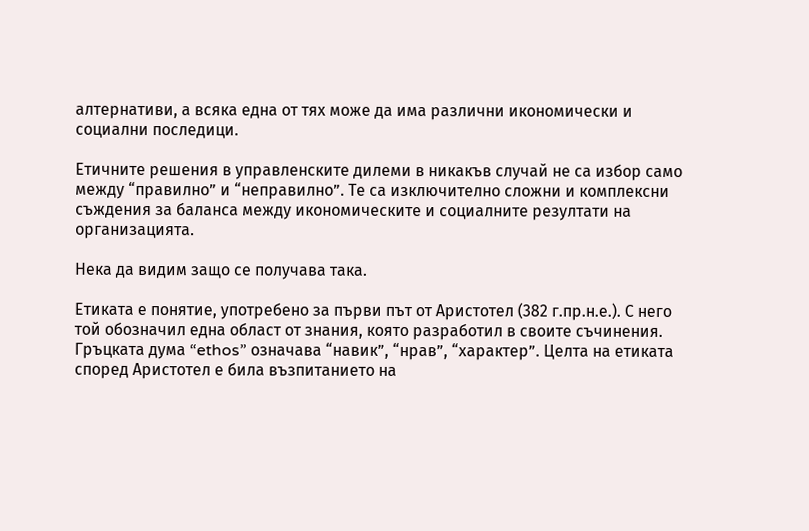алтернативи, а всяка една от тях може да има различни икономически и социални последици.

Етичните решения в управленските дилеми в никакъв случай не са избор само между “правилно” и “неправилно”. Те са изключително сложни и комплексни съждения за баланса между икономическите и социалните резултати на организацията.

Нека да видим защо се получава така.

Етиката е понятие, употребено за първи път от Аристотел (382 г.пр.н.е.). С него той обозначил една област от знания, която разработил в своите съчинения. Гръцката дума “ethos” означава “навик”, “нрав”, “характер”. Целта на етиката според Аристотел е била възпитанието на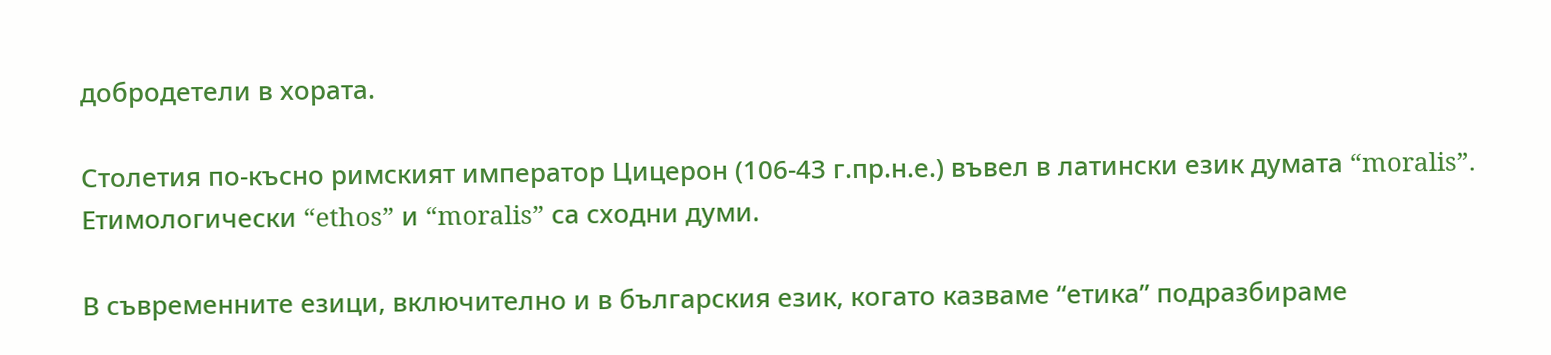добродетели в хората.

Столетия по-късно римският император Цицерон (106-43 г.пр.н.е.) въвел в латински език думата “moralis”. Етимологически “ethos” и “moralis” са сходни думи.

В съвременните езици, включително и в българския език, когато казваме “етика” подразбираме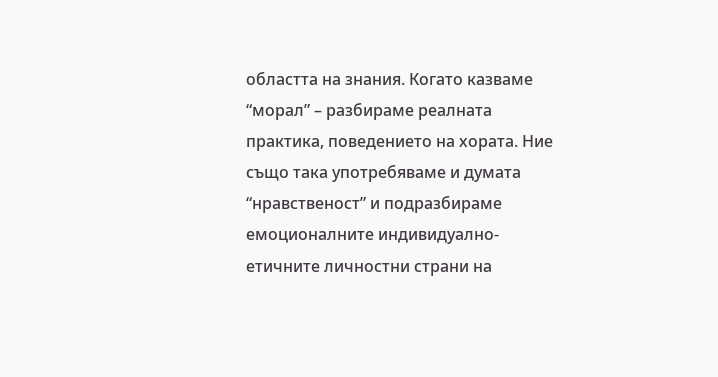областта на знания. Когато казваме “морал” – разбираме реалната практика, поведението на хората. Ние също така употребяваме и думата “нравственост” и подразбираме емоционалните индивидуално-етичните личностни страни на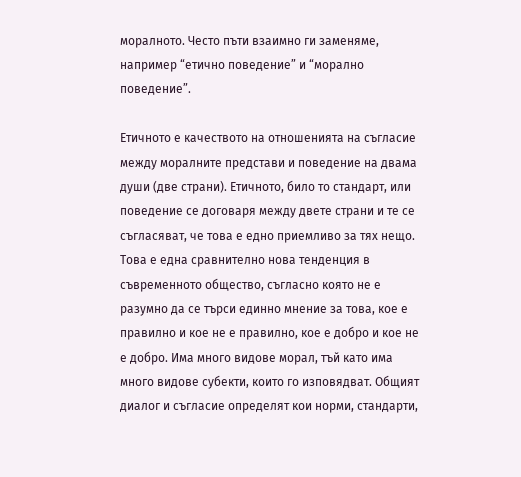моралното. Често пъти взаимно ги заменяме, например “етично поведение” и “морално поведение”.

Етичното е качеството на отношенията на съгласие между моралните представи и поведение на двама души (две страни). Етичното, било то стандарт, или поведение се договаря между двете страни и те се съгласяват, че това е едно приемливо за тях нещо. Това е една сравнително нова тенденция в съвременното общество, съгласно която не е разумно да се търси единно мнение за това, кое е правилно и кое не е правилно, кое е добро и кое не е добро. Има много видове морал, тъй като има много видове субекти, които го изповядват. Общият диалог и съгласие определят кои норми, стандарти,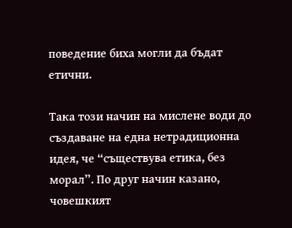поведение биха могли да бъдат етични.

Така този начин на мислене води до създаване на една нетрадиционна идея, че “съществува етика, без морал”. По друг начин казано, човешкият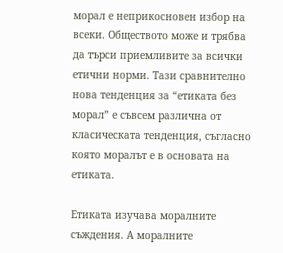морал е неприкосновен избор на всеки. Обществото може и трябва да търси приемливите за всички етични норми. Тази сравнително нова тенденция за “етиката без морал” е съвсем различна от класическата тенденция, съгласно която моралът е в основата на етиката.

Етиката изучава моралните съждения. А моралните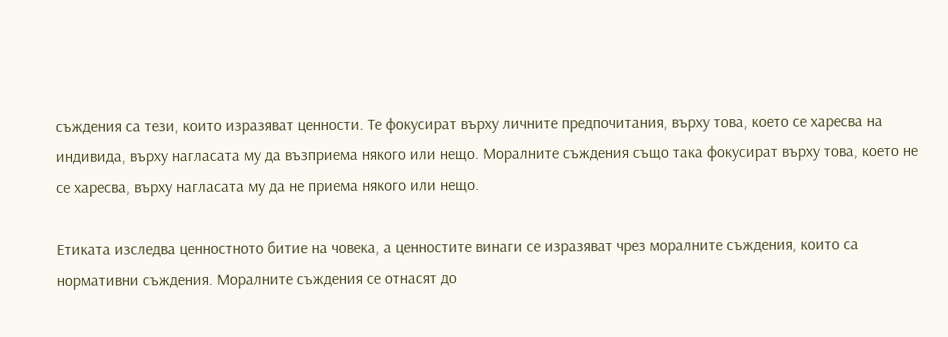съждения са тези, които изразяват ценности. Те фокусират върху личните предпочитания, върху това, което се харесва на индивида, върху нагласата му да възприема някого или нещо. Моралните съждения също така фокусират върху това, което не се харесва, върху нагласата му да не приема някого или нещо.

Етиката изследва ценностното битие на човека, а ценностите винаги се изразяват чрез моралните съждения, които са нормативни съждения. Моралните съждения се отнасят до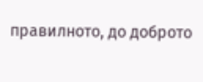правилното, до доброто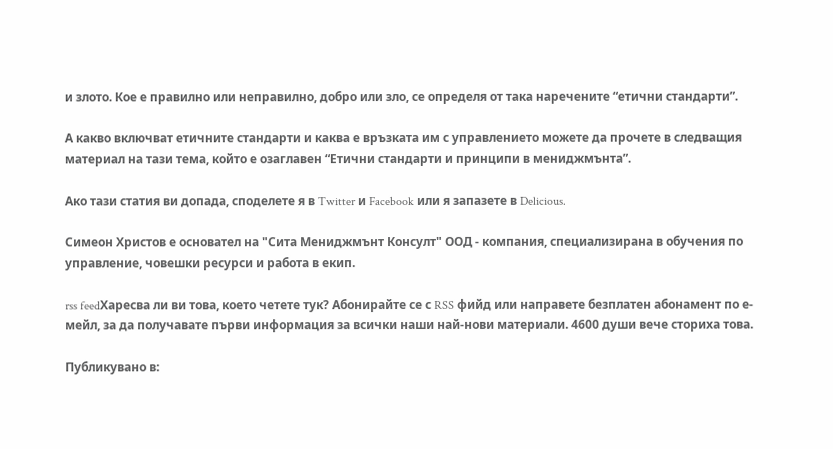и злото. Кое е правилно или неправилно, добро или зло, се определя от така наречените “етични стандарти”.

А какво включват етичните стандарти и каква е връзката им с управлението можете да прочете в следващия материал на тази тема, който е озаглавен “Етични стандарти и принципи в мениджмънта”.

Ако тази статия ви допада, споделете я в Twitter и Facebook или я запазете в Delicious.

Симеон Христов е основател на "Сита Мениджмънт Консулт" ООД - компания, специализирана в обучения по управление, човешки ресурси и работа в екип.

rss feedХаресва ли ви това, което четете тук? Абонирайте се с RSS фийд или направете безплатен абонамент по е-мейл, за да получавате първи информация за всички наши най-нови материали. 4600 души вече сториха това.

Публикувано в: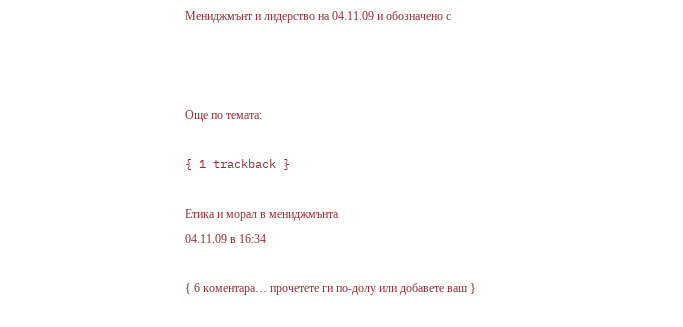Мениджмънт и лидерство на 04.11.09 и обозначено с



Още по темата:

{ 1 trackback }

Етика и морал в мениджмънта
04.11.09 в 16:34

{ 6 коментара… прочетете ги по-долу или добавете ваш }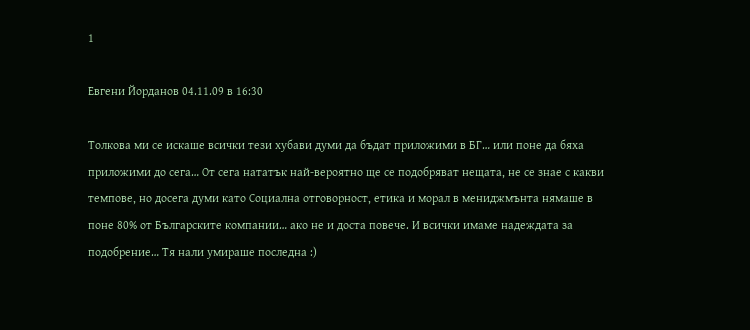1

Евгени Йорданов 04.11.09 в 16:30

Толкова ми се искаше всички тези хубави думи да бъдат приложими в БГ… или поне да бяха приложими до сега… От сега нататък най-вероятно ще се подобряват нещата, не се знае с какви темпове, но досега думи като Социална отговорност, етика и морал в мениджмънта нямаше в поне 80% от Българските компании… ако не и доста повече. И всички имаме надеждата за подобрение… Тя нали умираше последна :)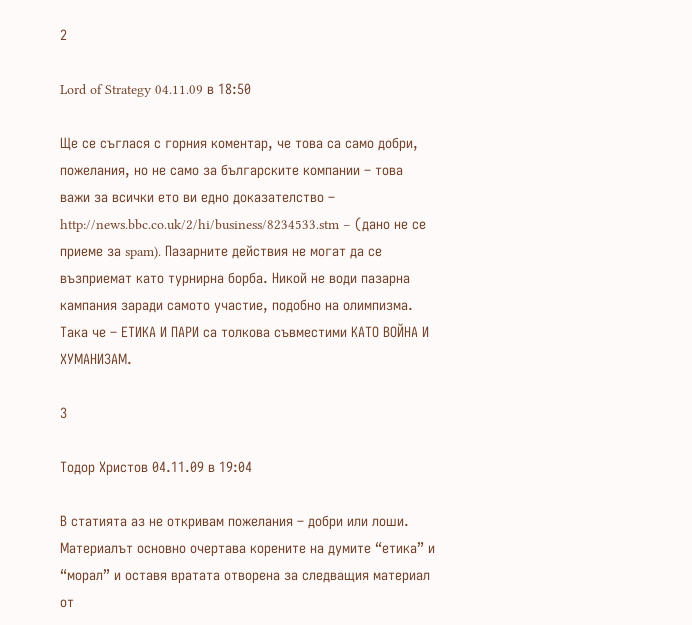2

Lord of Strategy 04.11.09 в 18:50

Ще се съглася с горния коментар, че това са само добри, пожелания, но не само за българските компании – това важи за всички ето ви едно доказателство – http://news.bbc.co.uk/2/hi/business/8234533.stm – (дано не се приеме за spam). Пазарните действия не могат да се възприемат като турнирна борба. Никой не води пазарна кампания заради самото участие, подобно на олимпизма.
Така че – ЕТИКА И ПАРИ са толкова съвместими КАТО ВОЙНА И ХУМАНИЗАМ.

3

Тодор Христов 04.11.09 в 19:04

В статията аз не откривам пожелания – добри или лоши. Материалът основно очертава корените на думите “етика” и “морал” и оставя вратата отворена за следващия материал от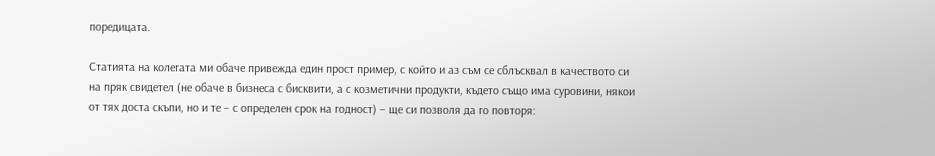поредицата.

Статията на колегата ми обаче привежда един прост пример, с който и аз съм се сблъсквал в качеството си на пряк свидетел (не обаче в бизнеса с бисквити, а с козметични продукти, където също има суровини, някои от тях доста скъпи, но и те – с определен срок на годност) – ще си позволя да го повторя: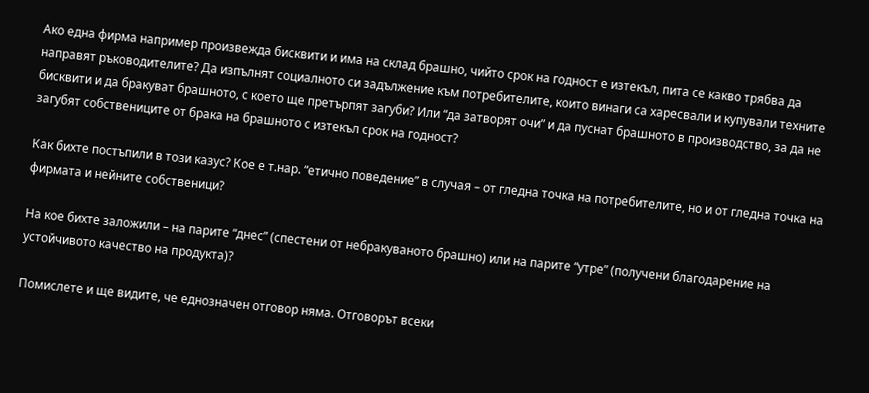Ако една фирма например произвежда бисквити и има на склад брашно, чийто срок на годност е изтекъл, пита се какво трябва да направят ръководителите? Да изпълнят социалното си задължение към потребителите, които винаги са харесвали и купували техните бисквити и да бракуват брашното, с което ще претърпят загуби? Или “да затворят очи” и да пуснат брашното в производство, за да не загубят собствениците от брака на брашното с изтекъл срок на годност?

Как бихте постъпили в този казус? Кое е т.нар. “етично поведение” в случая – от гледна точка на потребителите, но и от гледна точка на фирмата и нейните собственици?

На кое бихте заложили – на парите “днес” (спестени от небракуваното брашно) или на парите “утре” (получени благодарение на устойчивото качество на продукта)?

Помислете и ще видите, че еднозначен отговор няма. Отговорът всеки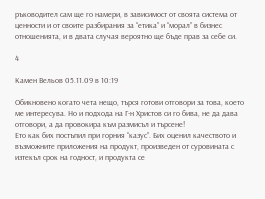ръководител сам ще го намери, в зависимост от своята система от ценности и от своите разбирания за “етика” и “морал” в бизнес отношенията, и в двата случая вероятно ще бъде прав за себе си.

4

Камен Вельов 05.11.09 в 10:19

Обикновено когато чета нещо, търся готови отговори за това, което ме интересува. Но и подхода на Г-н Христов си го бива, не да дава отговори, а да провокира към размисъл и търсене!
Ето как бих постъпил при горния “казус”. Бих оценил качеството и възможните приложения на продукт, произведен от суровината с изтекъл срок на годност, и продукта се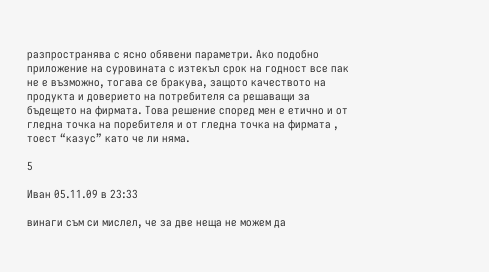разпространява с ясно обявени параметри. Ако подобно приложение на суровината с изтекъл срок на годност все пак не е възможно, тогава се бракува, защото качеството на продукта и доверието на потребителя са решаващи за бъдещето на фирмата. Това решение според мен е етично и от гледна точка на поребителя и от гледна точка на фирмата , тоест “казус” като че ли няма.

5

Иван 05.11.09 в 23:33

винаги съм си мислел, че за две неща не можем да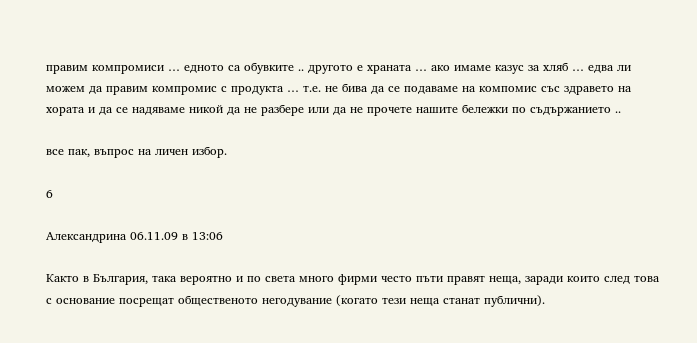правим компромиси … едното са обувките .. другото е храната … ако имаме казус за хляб … едва ли можем да правим компромис с продукта … т.е. не бива да се подаваме на компомис със здравето на хората и да се надяваме никой да не разбере или да не прочете нашите бележки по съдържанието ..

все пак, въпрос на личен избор.

6

Александрина 06.11.09 в 13:06

Както в България, така вероятно и по света много фирми често пъти правят неща, заради които след това с основание посрещат общественото негодувание (когато тези неща станат публични).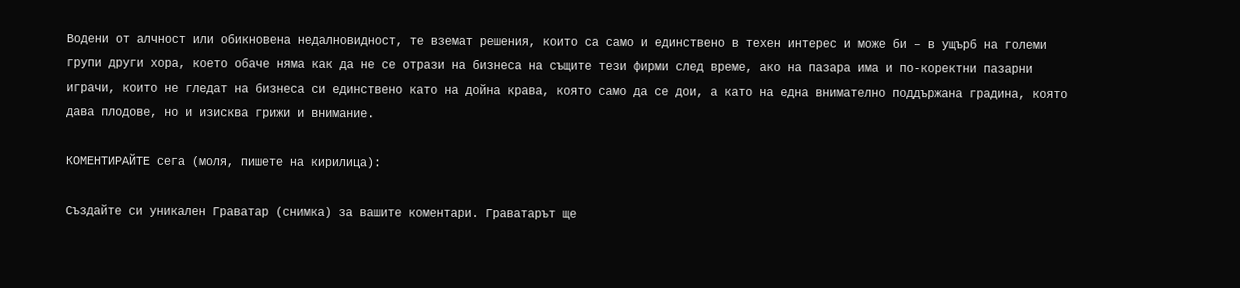Водени от алчност или обикновена недалновидност, те вземат решения, които са само и единствено в техен интерес и може би – в ущърб на големи групи други хора, което обаче няма как да не се отрази на бизнеса на същите тези фирми след време, ако на пазара има и по-коректни пазарни играчи, които не гледат на бизнеса си единствено като на дойна крава, която само да се дои, а като на една внимателно поддържана градина, която дава плодове, но и изисква грижи и внимание.

КОМЕНТИРАЙТЕ сега (моля, пишете на кирилица):

Създайте си уникален Граватар (снимка) за вашите коментари. Граватарът ще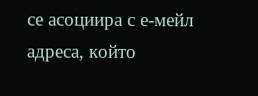се асоциира с е-мейл адреса, който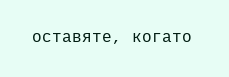оставяте, когато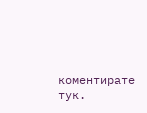коментирате тук.